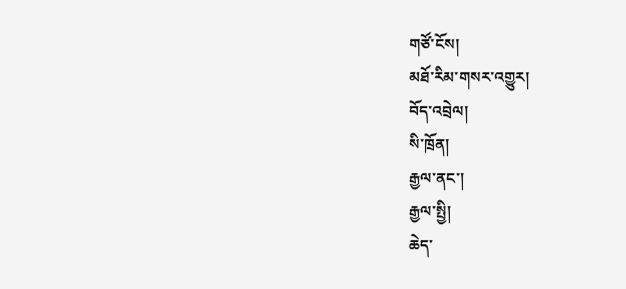གཙོ་ངོས།
མཐོ་རིམ་གསར་འགྱུར།
བོད་འབྲེལ།
སི་ཁྲོན།
རྒྱལ་ནང་།
རྒྱལ་སྤྱི།
ཆེད་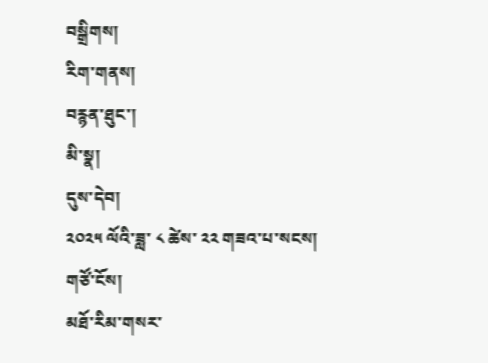བསྒྲིགས།
རིག་གནས།
བརྙན་ཐུང་།
མི་སྣ།
དུས་དེབ།
༢༠༢༥ ལོའི་ཟླ་ ༨ ཚེས་ ༢༢ གཟའ་པ་སངས།
གཙོ་ངོས།
མཐོ་རིམ་གསར་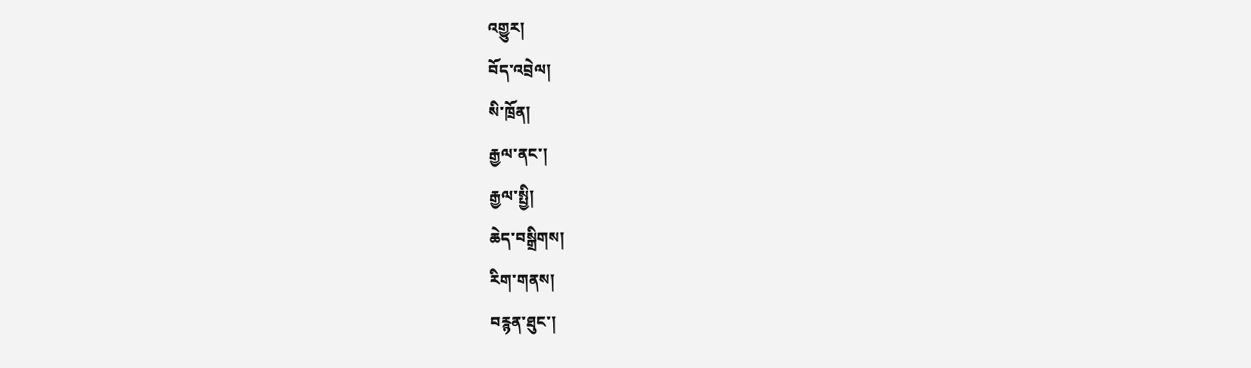འགྱུར།
བོད་འབྲེལ།
སི་ཁྲོན།
རྒྱལ་ནང་།
རྒྱལ་སྤྱི།
ཆེད་བསྒྲིགས།
རིག་གནས།
བརྙན་ཐུང་།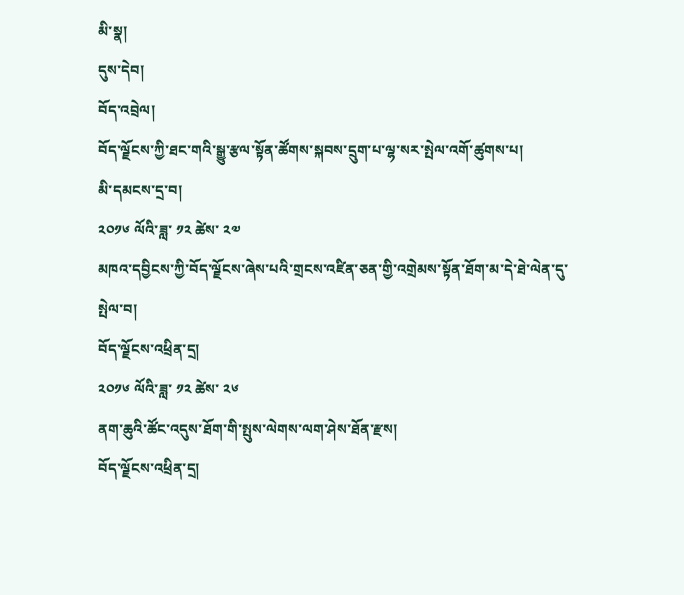མི་སྣ།
དུས་དེབ།
བོད་འབྲེལ།
བོད་ལྗོངས་ཀྱི་ཐང་གའི་སྒྱུ་རྩལ་སྟོན་ཚོགས་སྐབས་དྲུག་པ་ལྷ་སར་སྤེལ་འགོ་ཚུགས་པ།
མི་དམངས་དྲ་བ།
༢༠༡༦ ལོའི་ཟླ་ ༡༢ ཚེས་ ༢༧
མཁའ་དབྱིངས་ཀྱི་བོད་ལྗོངས་ཞེས་པའི་གྲངས་འཛིན་ཅན་གྱི་འགྲེམས་སྟོན་ཐོག་མ་དེ་ཐེ་ལེན་དུ་སྤེལ་བ།
བོད་ལྗོངས་འཕྲིན་དྲ།
༢༠༡༦ ལོའི་ཟླ་ ༡༢ ཚེས་ ༢༦
ནག་ཆུའི་ཚོང་འདུས་ཐོག་གི་སྤུས་ལེགས་ལག་ཤེས་ཐོན་རྫས།
བོད་ལྗོངས་འཕྲིན་དྲ།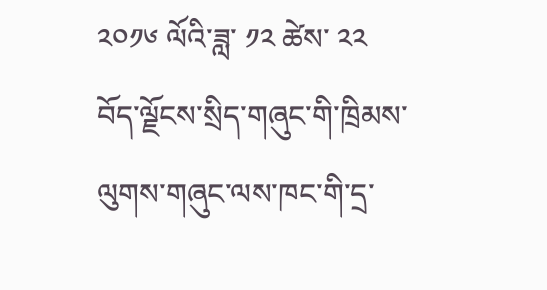༢༠༡༦ ལོའི་ཟླ་ ༡༢ ཚེས་ ༢༢
བོད་ལྗོངས་སྲིད་གཞུང་གི་ཁྲིམས་ལུགས་གཞུང་ལས་ཁང་གི་དྲ་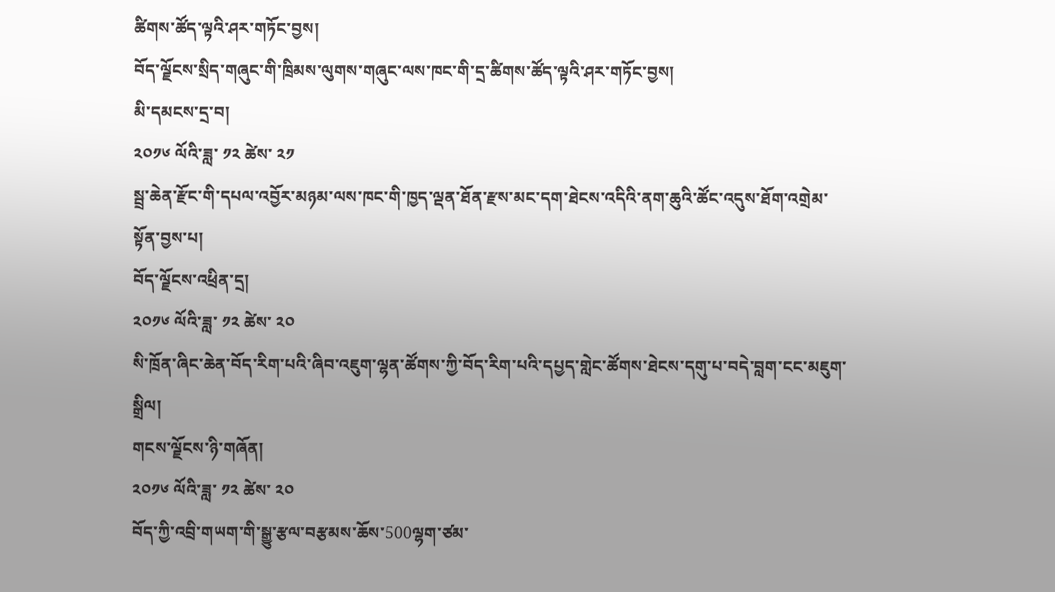ཚིགས་ཚོད་ལྟའི་ཤར་གཏོང་བྱས།
བོད་ལྗོངས་སྲིད་གཞུང་གི་ཁྲིམས་ལུགས་གཞུང་ལས་ཁང་གི་དྲ་ཚིགས་ཚོད་ལྟའི་ཤར་གཏོང་བྱས།
མི་དམངས་དྲ་བ།
༢༠༡༦ ལོའི་ཟླ་ ༡༢ ཚེས་ ༢༡
སྦྲ་ཆེན་རྫོང་གི་དཔལ་འབྱོར་མཉམ་ལས་ཁང་གི་ཁྱད་ལྡན་ཐོན་རྫས་མང་དག་ཐེངས་འདིའི་ནག་ཆུའི་ཚོང་འདུས་ཐོག་འགྲེམ་སྟོན་བྱས་པ།
བོད་ལྗོངས་འཕྲིན་དྲ།
༢༠༡༦ ལོའི་ཟླ་ ༡༢ ཚེས་ ༢༠
སི་ཁྲོན་ཞིང་ཆེན་བོད་རིག་པའི་ཞིབ་འཇུག་ལྷན་ཚོགས་ཀྱི་བོད་རིག་པའི་དཔྱད་གླེང་ཚོགས་ཐེངས་དགུ་པ་བདེ་བླག་ངང་མཇུག་སྒྲིལ།
གངས་ལྗོངས་ཉི་གཞོན།
༢༠༡༦ ལོའི་ཟླ་ ༡༢ ཚེས་ ༢༠
བོད་ཀྱི་འབྲི་གཡག་གི་སྒྱུ་རྩལ་བརྩམས་ཆོས་500ལྷག་ཙམ་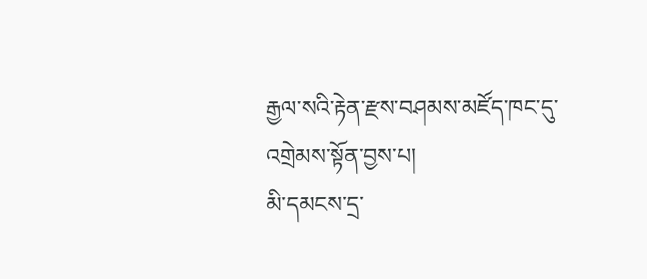རྒྱལ་སའི་རྟེན་རྫས་བཤམས་མཛོད་ཁང་དུ་འགྲེམས་སྟོན་བྱས་པ།
མི་དམངས་དྲ་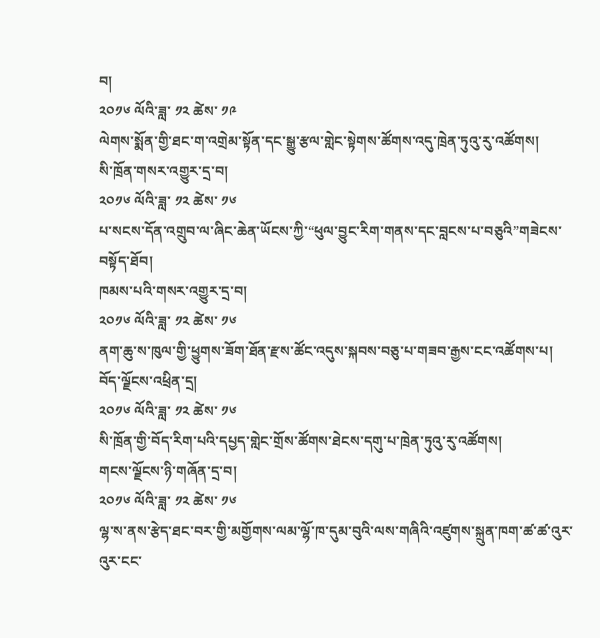བ།
༢༠༡༦ ལོའི་ཟླ་ ༡༢ ཚེས་ ༡༩
ལེགས་སྨོན་གྱི་ཐང་ག་འགྲེམ་སྟོན་དང་སྒྱུ་རྩལ་གླེང་སྟེགས་ཚོགས་འདུ་ཁྲེན་ཏུའུ་རུ་འཚོགས།
སི་ཁྲོན་གསར་འགྱུར་དྲ་བ།
༢༠༡༦ ལོའི་ཟླ་ ༡༢ ཚེས་ ༡༦
པ་སངས་དོན་འགྲུབ་ལ་ཞིང་ཆེན་ཡོངས་ཀྱི་“ཕུལ་བྱུང་རིག་གནས་དང་བླངས་པ་བཅུའི”གཟེངས་བསྟོད་ཐོབ།
ཁམས་པའི་གསར་འགྱུར་དྲ་བ།
༢༠༡༦ ལོའི་ཟླ་ ༡༢ ཚེས་ ༡༦
ནག་ཆུ་ས་ཁུལ་གྱི་ཕྱུགས་ཟོག་ཐོན་རྫས་ཚོང་འདུས་སྐབས་བཅུ་པ་གཟབ་རྒྱས་ངང་འཚོགས་པ།
བོད་ལྗོངས་འཕྲིན་དྲ།
༢༠༡༦ ལོའི་ཟླ་ ༡༢ ཚེས་ ༡༦
སི་ཁྲོན་གྱི་བོད་རིག་པའི་དཔྱད་གླེང་གྲོས་ཚོགས་ཐེངས་དགུ་པ་ཁྲེན་ཏུའུ་རུ་འཚོགས།
གངས་ལྗོངས་ཉི་གཞོན་དྲ་བ།
༢༠༡༦ ལོའི་ཟླ་ ༡༢ ཚེས་ ༡༦
ལྷ་ས་ནས་རྩེད་ཐང་བར་གྱི་མགྱོགས་ལམ་ལྷོ་ཁ་དུམ་བུའི་ལས་གཞིའི་འཛུགས་སྐྲུན་ཁག་ཚ་ཚ་འུར་འུར་ངང་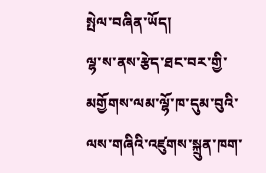སྤེལ་བཞིན་ཡོད།
ལྷ་ས་ནས་རྩེད་ཐང་བར་གྱི་མགྱོགས་ལམ་ལྷོ་ཁ་དུམ་བུའི་ལས་གཞིའི་འཛུགས་སྐྲུན་ཁག་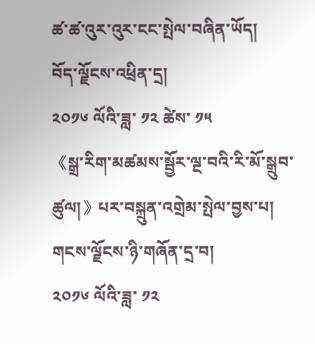ཚ་ཚ་འུར་འུར་ངང་སྤེལ་བཞིན་ཡོད།
བོད་ལྗོངས་འཕྲིན་དྲ།
༢༠༡༦ ལོའི་ཟླ་ ༡༢ ཚེས་ ༡༥
《སྒྲ་རིག་མཚམས་སྦྱོར་ལྔ་བའི་རི་མོ་སྒྲུབ་ཚུལ།》པར་བསྐྲུན་འགྲེམ་སྤེལ་བྱས་པ།
གངས་ལྗོངས་ཉི་གཞོན་དྲ་བ།
༢༠༡༦ ལོའི་ཟླ་ ༡༢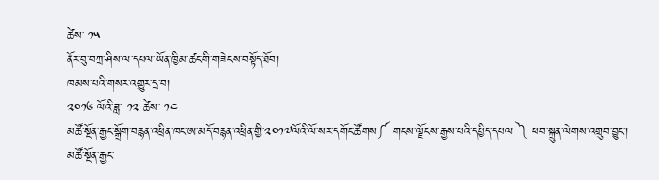ཚེས་ ༡༥
ནོར་བུ་བཀྲ་ཤིས་ལ་དཔལ་ཡོན་ཁྱིམ་ཚང་གི་གཟེངས་བསྟོད་ཐོབ།
ཁམས་པའི་གསར་འགྱུར་དྲ་བ།
༢༠༡༦ ལོའི་ཟླ་ ༡༢ ཚེས་ ༡༤
མཚོ་སྔོན་རྒྱང་སྒྲོག་བརྙན་འཕྲིན་ཁང་ཨ་མདོ་བརྙན་འཕྲིན་གྱི་༢༠༡༧ལོའི་ལོ་སར་དགོང་ཚོགས༼ གངས་ལྗོངས་རྒྱས་པའི་དཔྱིད་དཔལ ༽ ཕབ་སྐྲུན་ལེགས་འགྲུབ་བྱུང་།
མཚོ་སྔོན་རྒྱང་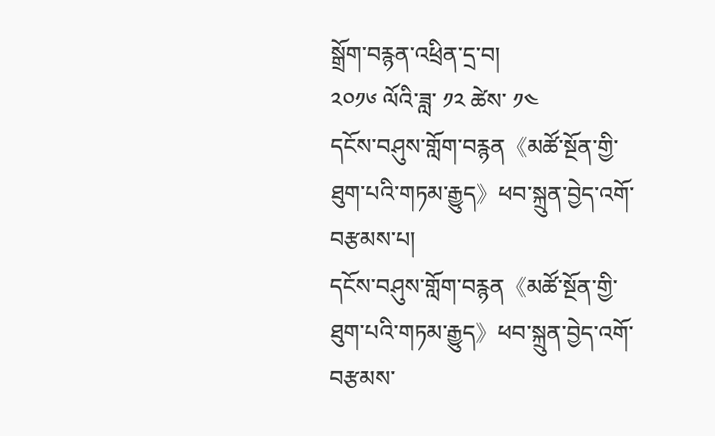སྒྲོག་བརྙན་འཕྲིན་དྲ་བ།
༢༠༡༦ ལོའི་ཟླ་ ༡༢ ཚེས་ ༡༤
དངོས་བཤུས་གློག་བརྙན《མཚོ་སྔོན་གྱི་ཐུག་པའི་གཏམ་རྒྱུད》ཕབ་སྐྲུན་བྱེད་འགོ་བརྩམས་པ།
དངོས་བཤུས་གློག་བརྙན《མཚོ་སྔོན་གྱི་ཐུག་པའི་གཏམ་རྒྱུད》ཕབ་སྐྲུན་བྱེད་འགོ་བརྩམས་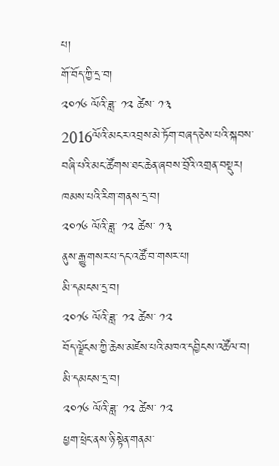པ།
གོ་བོད་ཀྱི་དྲ་བ།
༢༠༡༦ ལོའི་ཟླ་ ༡༢ ཚེས་ ༡༣
2016ལོའི་མངར་འབྲས་མེ་ཏོག་བཞད་ཅེས་པའི་སྐབས་བཞི་པའི་མང་ཚོགས་ཐང་ཆེན་ཞབས་བྲོའི་འགྲན་བསྡུར།
ཁམས་པའི་རིག་གནས་དྲ་བ།
༢༠༡༦ ལོའི་ཟླ་ ༡༢ ཚེས་ ༡༣
ནུས་རྒྱུ་གསར་པ་དང་འཚོ་བ་གསར་པ།
མི་དམངས་དྲ་བ།
༢༠༡༦ ལོའི་ཟླ་ ༡༢ ཚེས་ ༡༢
བོད་ལྗོངས་ཀྱི་ཆེས་མཛེས་པའི་མཁའ་དབྱིངས་འཚོལ་བ།
མི་དམངས་དྲ་བ།
༢༠༡༦ ལོའི་ཟླ་ ༡༢ ཚེས་ ༡༢
ཕྱག་ཕྲེང་ནས་ཉི་སྟེན་གནམ་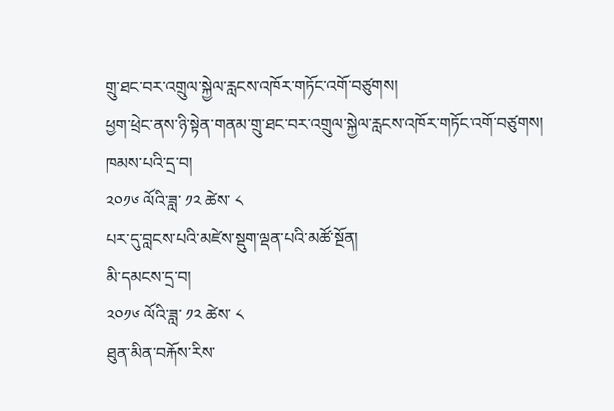གྲུ་ཐང་བར་འགྲུལ་སྐྱེལ་རླངས་འཁོར་གཏོང་འགོ་བཙུགས།
ཕྱག་ཕྲེང་ནས་ཉི་སྟེན་གནམ་གྲུ་ཐང་བར་འགྲུལ་སྐྱེལ་རླངས་འཁོར་གཏོང་འགོ་བཙུགས།
ཁམས་པའི་དྲ་བ།
༢༠༡༦ ལོའི་ཟླ་ ༡༢ ཚེས་ ༨
པར་དུ་བླངས་པའི་མཛེས་སྡུག་ལྡན་པའི་མཚོ་སྔོན།
མི་དམངས་དྲ་བ།
༢༠༡༦ ལོའི་ཟླ་ ༡༢ ཚེས་ ༨
ཐུན་མིན་བརྐོས་རིས་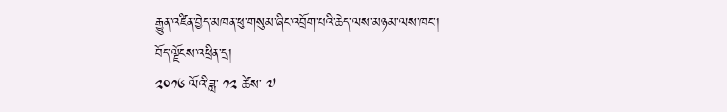རྒྱུན་འཛིན་བྱེད་མཁན་ཕུ་གསུམ་ཞིང་འབྲོག་པའི་ཆེད་ལས་མཉམ་ལས་ཁང་།
བོད་ལྗོངས་འཕྲིན་དྲ།
༢༠༡༦ ལོའི་ཟླ་ ༡༢ ཚེས་ ༧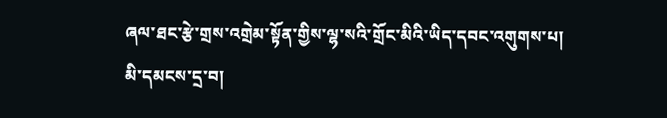ཞལ་ཐང་རྩེ་གྲས་འགྲེམ་སྟོན་གྱིས་ལྷ་སའི་གྲོང་མིའི་ཡིད་དབང་འགུགས་པ།
མི་དམངས་དྲ་བ།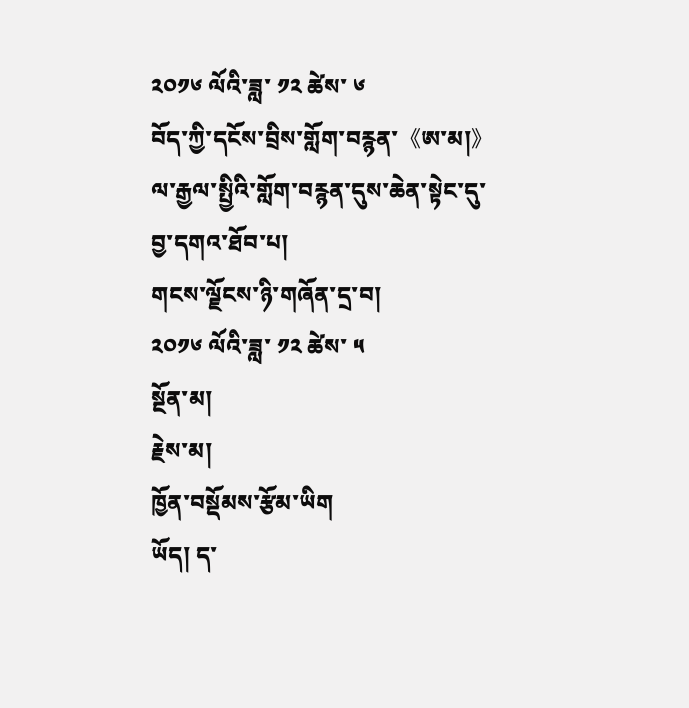༢༠༡༦ ལོའི་ཟླ་ ༡༢ ཚེས་ ༦
བོད་ཀྱི་དངོས་བྲིས་གློག་བརྙན་《ཨ་མ།》ལ་རྒྱལ་སྤྱིའི་གློག་བརྙན་དུས་ཆེན་སྟེང་དུ་བྱ་དགའ་ཐོབ་པ།
གངས་ལྗོངས་ཉི་གཞོན་དྲ་བ།
༢༠༡༦ ལོའི་ཟླ་ ༡༢ ཚེས་ ༥
སྔོན་མ།
རྗེས་མ།
ཁྱོན་བསྡོམས་རྩོམ་ཡིག
ཡོད། ད་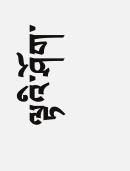ལྟའི་ཤོག་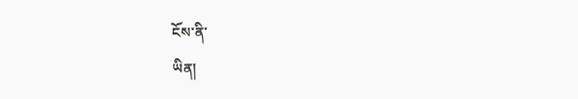ངོས་ནི་
ཡིན།